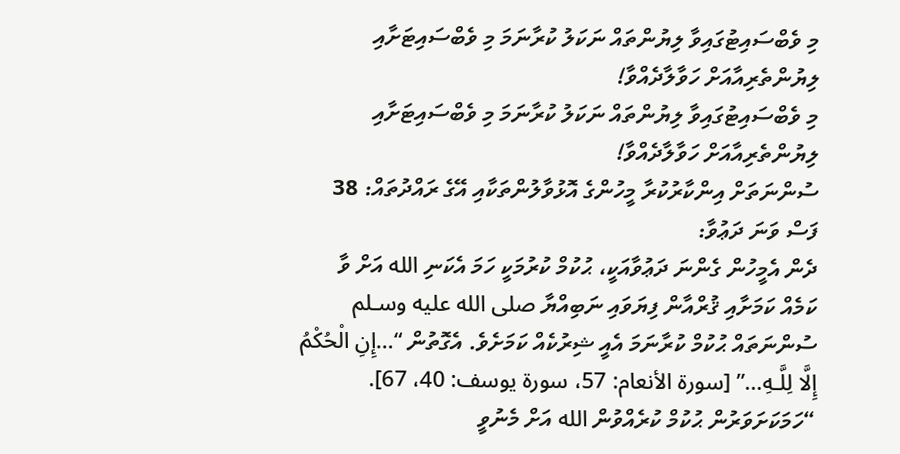މި ވެބްސައިޓުގައިވާ ލިޔުންތައް ނަކަލު ކުރާނަމަ މި ވެބްސައިޓަށާއި ލިޔުންތެރިއާއަށް ހަވާލާދެއްވާ!
މި ވެބްސައިޓުގައިވާ ލިޔުންތައް ނަކަލު ކުރާނަމަ މި ވެބްސައިޓަށާއި ލިޔުންތެރިއާއަށް ހަވާލާދެއްވާ!
ސުންނަތަށް އިންކާރުކުރާ މީހުންގެ އޮޅުވާލުންތަކާއި އޭގެ ރައްދުތައް: 38
ފަސް ވަނަ ދަޢުވާ:
ދެން އެމީހުން ގެންނަ ދަޢުވާއަކީ، ޙުކުމް ކުރުމަކީ ހަމަ އެކަނި الله އަށް ވާ ކަމެއް ކަމަށާއި ޤުރްއާން ފިޔަވައި ނަބިއްޔާ صلى الله عليه وسـلم ސުންނަތައް ޙުކުމް ކުރާނަމަ އެއީ ޝިރުކެއް ކަމަށެވެ. އެގޮތުން “…إِنِ الْحُكْمُ إِلَّا لِلَّـهِ…” [سورة الأنعام: 57، سورة يوسف: 40، 67]. “ހަމަކަށަވަރުން ޙުކުމް ކުރެއްވުން الله އަށް މެނުވީ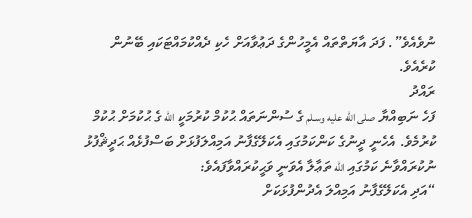ނުވެއެވެ”. ފަދަ އާޔަތްތައް އެމީހުންގެ ދަޢުވާއަށް ހެކި ދެއްކުމައްޓަކައި ބޭނުން ކުރެއެވެ.
ރައްދު
ފަހެ ނަބިއްޔާ صلى الله عليه وسـلم ގެ ސުންނަތައް ޙުކުމް ކުރުމަކީ الله ގެ ޙުކުމަށް ޙުކުމް ކުރުމެވެ. އެހެނީ ދީނުގެ ކަންކަމުގައި އެކަލޭގެފާނު އަމިއްލަފުޅަށް ބަސްފުޅެއް ޙަދީޘްފުޅު ނުކުރައްވާނެ ކަމުގައި الله ތަޢާލާ އެވަނީ ވަޙީކުރައްވާފައެވެ:
“އަދި އެކަލޭގެފާނު އަމިއްލަ އެދުންފުޅަކަށް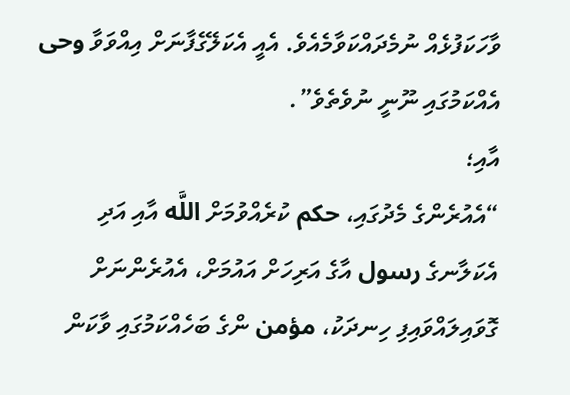ވާހަކަފުޅެއް ނުމެދައްކަވާމެއެވެ. އެއީ އެކަލޭގެފާނަށް އިއްވަވާ وحى އެއްކަމުގައި ނޫނީ ނުވެތެވެ”.
އާއި؛
“އެއުރެންގެ މެދުގައި، حكم ކުރެއްވުމަށް اللَّه އާއި އަދި އެކަލާނގެ رسول އާގެ އަރިހަށް އައުމަށް، އެއުރެންނަށް ގޮވައިލައްވައިފި ހިނދަކު، مؤمن ންގެ ބަހެއްކަމުގައި ވާކަން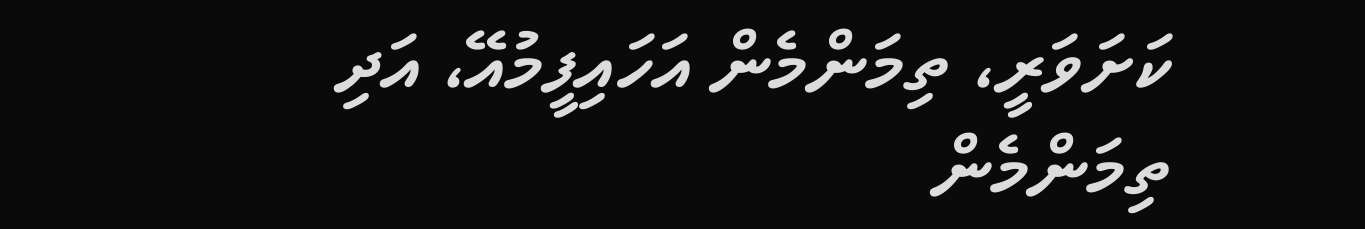ކަށަވަރީ، ތިމަންމެން އަހައިފީމުއޭ، އަދި ތިމަންމެން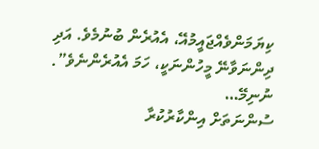ކިޔަމަންވެއްޖައީމުއޭ، އެއުރެން ބުނުމެވެ. އަދި ދިންނަވާނޭ މީހުންނަކީ، ހަމަ އެއުރެންނެވެ”.
ނުނިމޭ…
ސުންނަތަށް އިންކާރުކުރާ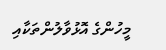މީހުންގެ އޮޅުވާލުންތަކާއި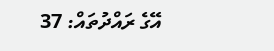އޭގެ ރައްދުތައް: 37